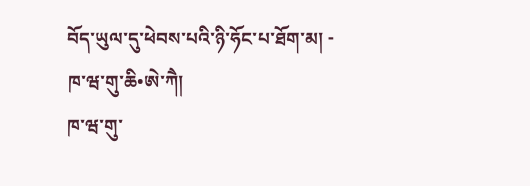བོད་ཡུལ་དུ་ཕེབས་པའི་ཉི་ཧོང་པ་ཐོག་མ། - ཁ་ཝ་གུ་ཆི•ཨེ་ཀཻ།
ཁ་ཝ་གུ་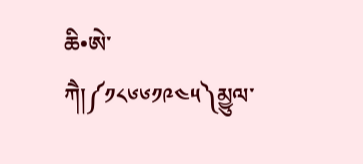ཆི•ཨེ་ཀཻ།༼༡༨༦༦༡༩༤༥༽མྱུལ་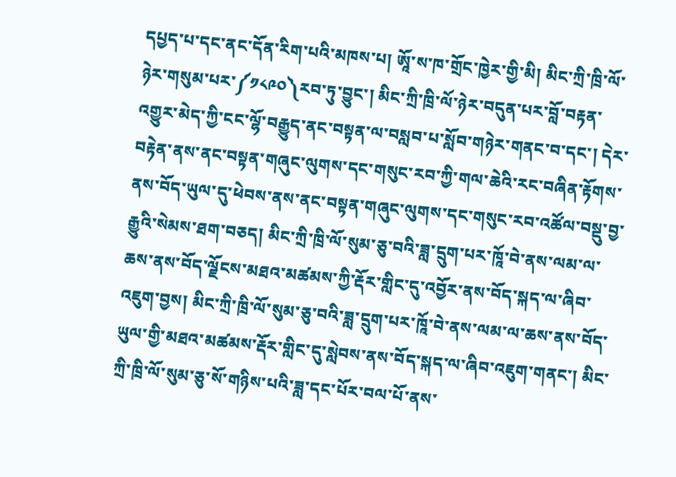དཔྱད་པ་དང་ནང་དོན་རིག་པའི་མཁས་པ། ཨཱོ་ས་ཁ་གྲོང་ཁྱེར་གྱི་མི། མིང་ཀྲི་ཁྲི་ལོ་ཉེར་གསུམ་པར་༼༡༨༩༠༽རབ་ཏུ་བྱུང་། མིང་ཀྲི་ཁྲི་ལོ་ཉེར་བདུན་པར་བློ་བརྟན་འགྱུར་མེད་ཀྱི་ངང་ལྷོ་བརྒྱུད་ནང་བསྟན་ལ་བསླབ་པ་སློབ་གཉེར་གནང་བ་དང་། དེར་བརྟེན་ནས་ནང་བསྟན་གཞུང་ལུགས་དང་གསུང་རབ་ཀྱི་གལ་ཆེའི་རང་བཞིན་རྟོགས་ནས་བོད་ཡུལ་དུ་ཕེབས་ནས་ནང་བསྟན་གཞུང་ལུགས་དང་གསུང་རབ་འཚོལ་བསྡུ་བྱ་རྒྱུའི་སེམས་ཐག་བཅད། མིང་ཀྲི་ཁྲི་ལོ་སུམ་ཅུ་བའི་ཟླ་དྲུག་པར་ཁཱོ་བེ་ནས་ལམ་ལ་ཆས་ནས་བོད་ལྗོངས་མཐའ་མཚམས་ཀྱི་རྡོར་གླིང་དུ་འབྱོར་ནས་བོད་སྐད་ལ་ཞིབ་འཇུག་བྱས། མིང་ཀྲི་ཁྲི་ལོ་སུམ་ཅུ་བའི་ཟླ་དྲུག་པར་ཁཱོ་བེ་ནས་ལམ་ལ་ཆས་ནས་བོད་ཡུལ་གྱི་མཐའ་མཚམས་རྡོར་གླིང་དུ་སླེབས་ནས་བོད་སྐད་ལ་ཞིབ་འཇུག་གནང་། མིང་ཀྲི་ཁྲི་ལོ་སུམ་ཅུ་སོ་གཉིས་པའི་ཟླ་དང་པོར་བལ་པོ་ནས་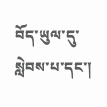བོད་ཡུལ་དུ་སླེབས་པ་དང་།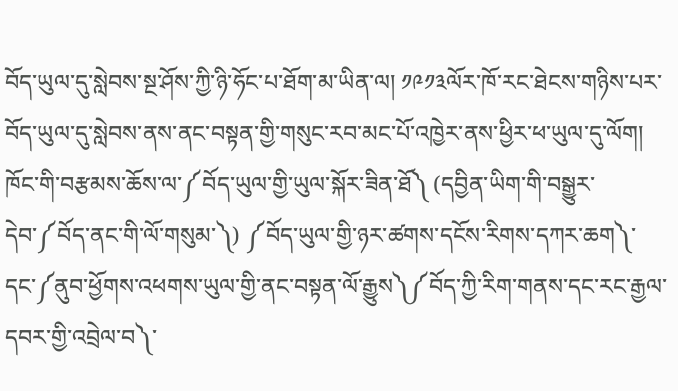བོད་ཡུལ་དུ་སླེབས་སྔ་ཤོས་ཀྱི་ཉི་ཧོང་པ་ཐོག་མ་ཡིན་ལ། ༡༩༡༣ལོར་ཁོ་རང་ཐེངས་གཉིས་པར་བོད་ཡུལ་དུ་སླེབས་ནས་ནང་བསྟན་གྱི་གསུང་རབ་མང་པོ་འཁྱེར་ནས་ཕྱིར་ཕ་ཡུལ་དུ་ལོག། ཁོང་གི་བརྩམས་ཆོས་ལ་༼བོད་ཡུལ་གྱི་ཡུལ་སྐོར་ཟིན་ཐོ༽ (དབྱིན་ཡིག་གི་བསྒྱུར་དེབ་༼བོད་ནང་གི་ལོ་གསུམ་༽) ༼བོད་ཡུལ་གྱི་ཉར་ཚགས་དངོས་རིགས་དཀར་ཆག༽་དང་༼ནུབ་ཕྱོགས་འཕགས་ཡུལ་གྱི་ནང་བསྟན་ལོ་རྒྱུས༽༼བོད་ཀྱི་རིག་གནས་དང་རང་རྒྱལ་དབར་གྱི་འབྲེལ་བ༽་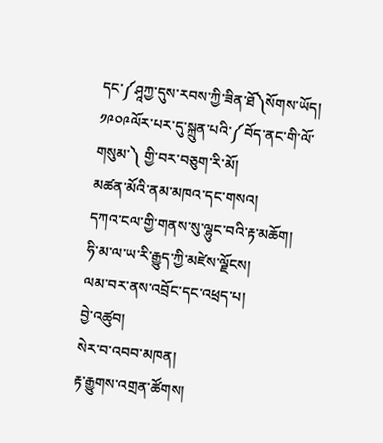དང་༼ཤཱཀྱ་དུས་རབས་ཀྱི་ཟིན་ཐོ༽སོགས་ཡོད།
༡༩༠༩ལོར་པར་དུ་སྐྲུན་པའི་༼བོད་ནང་གི་ལོ་གསུམ་༽ གྱི་བར་བཅུག་རི་མོ།
མཚན་མོའི་ནམ་མཁའ་དང་གསའ།
དཀའ་ངལ་གྱི་གནས་སུ་ལྷུང་བའི་རྟ་མཆོག།
ཧི་མ་ལ་ཡ་རི་རྒྱུད་ཀྱི་མཛེས་ལྗོངས།
ལམ་བར་ནས་འབྲོང་དང་འཕྲད་པ།
བྱེ་འཚུབ།
སེར་བ་འབབ་མཁན།
རྟ་རྒྱུགས་འགྲན་ཚོགས།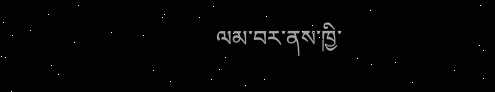ལམ་བར་ནས་ཁྱི་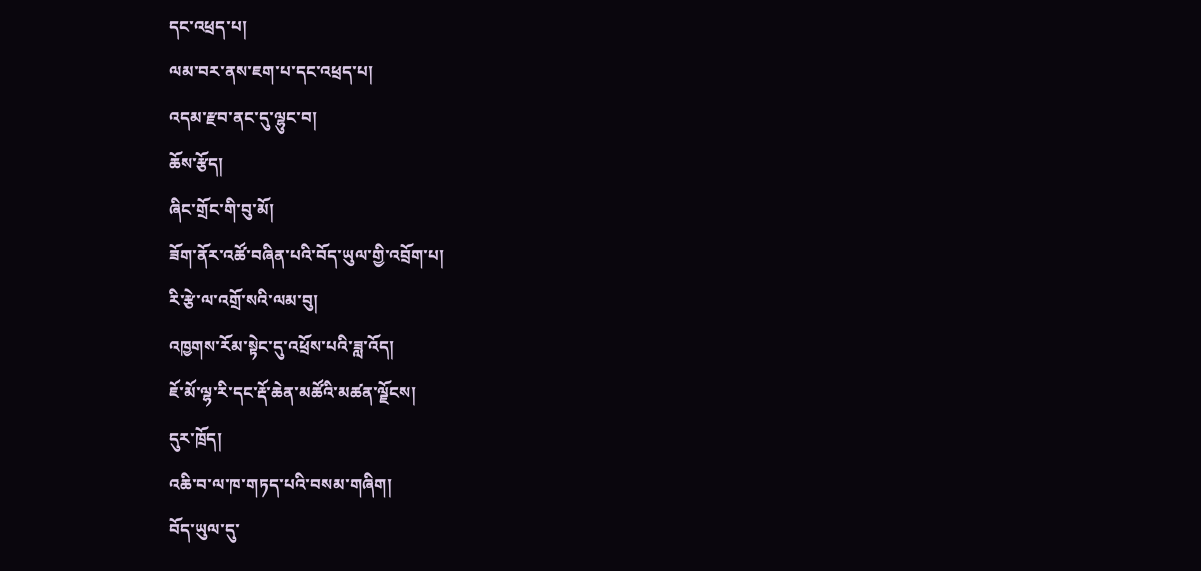དང་འཕྲད་པ།
ལམ་བར་ནས་ཇག་པ་དང་འཕྲད་པ།
འདམ་རྫབ་ནང་དུ་ལྷུང་བ།
ཆོས་རྩོད།
ཞིང་གྲོང་གི་བུ་མོ།
ཟོག་ནོར་འཚོ་བཞིན་པའི་བོད་ཡུལ་གྱི་འབྲོག་པ།
རི་རྩེ་ལ་འགྲོ་སའི་ལམ་བུ།
འཁྱགས་རོམ་སྟེང་དུ་འཕྲོས་པའི་ཟླ་འོད།
ཇོ་མོ་ལྷ་རི་དང་རྡོ་ཆེན་མཚོའི་མཚན་ལྗོངས།
དུར་ཁྲོད།
འཆི་བ་ལ་ཁ་གཏད་པའི་བསམ་གཞིག།
བོད་ཡུལ་དུ་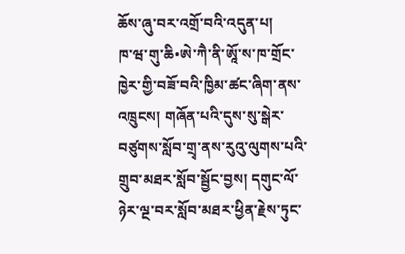ཆོས་ཞུ་བར་འགྲོ་བའི་འདུན་པ།
ཁ་ཝ་གུ་ཆི•ཨེ་ཀཻ་ནི་ཨཱོ་ས་ཁ་གྲོང་ཁྱེར་གྱི་བཟོ་བའི་ཁྱིམ་ཚང་ཞིག་ནས་འཁྲུངས། གཞོན་པའི་དུས་སུ་སྒེར་བཙུགས་སློབ་གྲྭ་ནས་རུའུ་ལུགས་པའི་གྲུབ་མཐར་སློབ་སྦྱོང་བྱས། དགུང་ལོ་ཉེར་ལྔ་བར་སློབ་མཐར་ཕྱིན་རྗེས་ཏུང་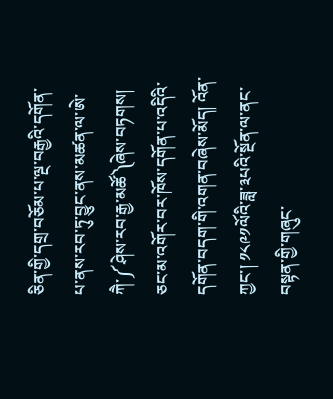ཅིན་གྱི་དགྲ་བཅོམ་པ་ལྔ་བརྒྱའི་དགོན་པ་ནས་རབ་ཏུ་བྱུང་ནས་མཚན་ལ་ཨེ་ཀཻ་༼ཤེས་རབ་རྒྱ་མཚོ༽ཞེས་བཏགས། ཅང་མ་འགོར་བར་ཁོས་དགོན་པ་འདིའི་དགོན་བདག་གི་འགན་བཞེས་མོད། འོན་ཀྱང་། ༡༨༩༡ལོའི་ཟླ་༣པའི་སྔོན་ལ་ནང་བསྟན་གྱི་གཞུང་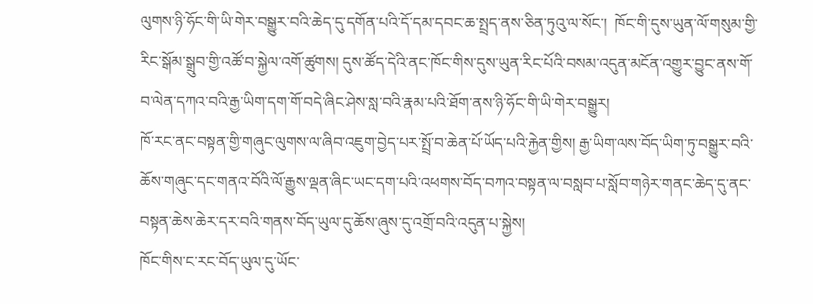ལུགས་ཉི་ཧོང་གི་ཡི་གེར་བསྒྱུར་བའི་ཆེད་དུ་དགོན་པའི་དོ་དམ་དབང་ཆ་སྤྲད་ནས་ཅིན་ཏུའུ་ལ་སོང་།  ཁོང་གི་དུས་ཡུན་ལོ་གསུམ་གྱི་རིང་སྒོམ་སྒྲུབ་གྱི་འཚོ་བ་སྐྱེལ་འགོ་ཚུགས། དུས་ཚོད་དེའི་ནང་ཁོང་གིས་དུས་ཡུན་རིང་པོའི་བསམ་འདུན་མངོན་འགྱུར་བྱུང་ནས་གོ་བ་ལེན་དཀའ་བའི་རྒྱ་ཡིག་དག་གོ་བདེ་ཞིང་ཤེས་སླ་བའི་རྣམ་པའི་ཐོག་ནས་ཉི་ཧོང་གི་ཡི་གེར་བསྒྱུར།
ཁོ་རང་ནང་བསྟན་གྱི་གཞུང་ལུགས་ལ་ཞིབ་འཇུག་བྱེད་པར་སྤྲོ་བ་ཆེན་པོ་ཡོད་པའི་རྐྱེན་གྱིས། རྒྱ་ཡིག་ལས་བོད་ཡིག་ཏུ་བསྒྱུར་བའི་ཆོས་གཞུང་དང་གནའ་བོའི་ལོ་རྒྱུས་ལྡན་ཞིང་ཡང་དག་པའི་འཕགས་བོད་བཀའ་བསྟན་ལ་བསླབ་པ་སློབ་གཉེར་གནང་ཆེད་དུ་ནང་བསྟན་ཆེས་ཆེར་དར་བའི་གནས་བོད་ཡུལ་དུ་ཆོས་ཞུས་དུ་འགྲོ་བའི་འདུན་པ་སྐྱེས།
ཁོང་གིས་ང་རང་བོད་ཡུལ་དུ་ཡོང་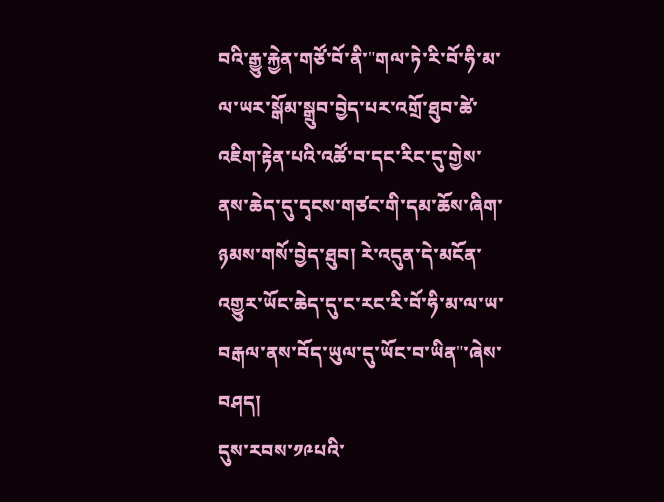བའི་རྒྱུ་རྐྱེན་གཙོ་བོ་ནི་"གལ་ཏེ་རི་བོ་ཧི་མ་ལ་ཡར་སྒོམ་སྒྲུབ་བྱེད་པར་འགྲོ་ཐུབ་ཚེ་འཇིག་རྟེན་པའི་འཚོ་བ་དང་རིང་དུ་གྱེས་ནས་ཆེད་དུ་དྭངས་གཙང་གི་དམ་ཆོས་ཞིག་ཉམས་གསོ་བྱེད་ཐུབ། རེ་འདུན་དེ་མངོན་འགྱུར་ཡོང་ཆེད་དུ་ང་རང་རི་བོ་ཧི་མ་ལ་ཡ་བརྒལ་ནས་བོད་ཡུལ་དུ་ཡོང་བ་ཡིན"་ཞེས་བཤད།
དུས་རབས་༡༩པའི་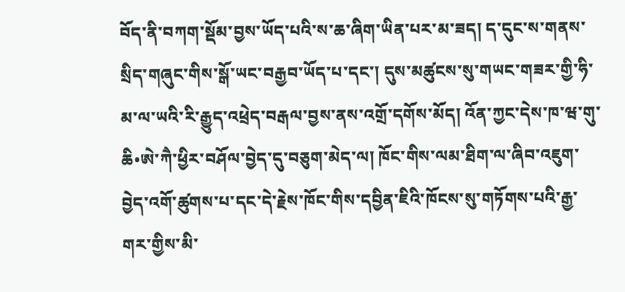བོད་ནི་བཀག་སྡོམ་བྱས་ཡོད་པའི་ས་ཆ་ཞིག་ཡིན་པར་མ་ཟད། ད་དུང་ས་གནས་སྲིད་གཞུང་གིས་སྒོ་ཡང་བརྒྱབ་ཡོད་པ་དང་། དུས་མཚུངས་སུ་གཡང་གཟར་གྱི་ཧི་མ་ལ་ཡའི་རི་རྒྱུད་འཕྲེད་བརྒལ་བྱས་ནས་འགྲོ་དགོས་མོད། འོན་ཀྱང་དེས་ཁ་ཝ་གུ་ཆི•ཨེ་ཀཻ་ཕྱིར་བཤོལ་བྱེད་དུ་བཅུག་མེད་ལ། ཁོང་གིས་ལམ་ཐིག་ལ་ཞིབ་འཇུག་བྱེད་འགོ་ཚུགས་པ་དང་དེ་རྗེས་ཁོང་གིས་དབྱིན་ཇིའི་ཁོངས་སུ་གཏོགས་པའི་རྒྱ་གར་གྱིས་མི་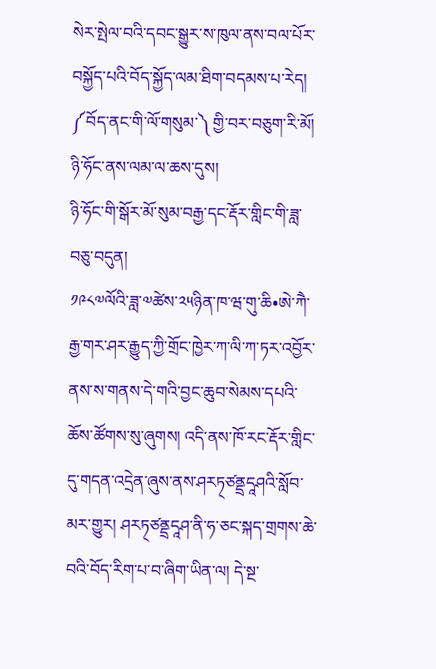སེར་སྤེལ་བའི་དབང་སྒྱུར་ས་ཁུལ་ནས་བལ་པོར་བསྐྱོད་པའི་བོད་སྐྱོད་ལམ་ཐིག་བདམས་པ་རེད།
༼བོད་ནང་གི་ལོ་གསུམ་༽ གྱི་བར་བཅུག་རི་མོ། ཉི་ཧོང་ནས་ལམ་ལ་ཆས་དུས།
ཉི་ཧོང་གི་སྒོར་མོ་སུམ་བརྒྱ་དང་རྡོར་གླིང་གི་ཟླ་བཅུ་བདུན།
༡༩༨༧ལོའི་ཟླ་༧ཚེས་༢༥ཉིན་ཁ་ཝ་གུ་ཆི•ཨེ་ཀཻ་རྒྱ་གར་ཤར་རྒྱུད་ཀྱི་གྲོང་ཁྱེར་ཀ་ལི་ཀ་ཏར་འབྱོར་ནས་ས་གནས་དེ་གའི་བྱང་ཆུབ་སེམས་དཔའི་ཆོས་ཚོགས་སུ་ཞུགས། འདི་ནས་ཁོ་རང་རྡོར་གླིང་དུ་གདན་འདྲེན་ཞུས་ནས་ཤརཏ྄ཙནྡྲདཱཤའི་སློབ་མར་གྱུར། ཤརཏ྄ཙནྡྲདཱཤ་ནི་ཧ་ཅང་སྐད་གྲགས་ཆེ་བའི་བོད་རིག་པ་བ་ཞིག་ཡིན་ལ། དེ་སྔ་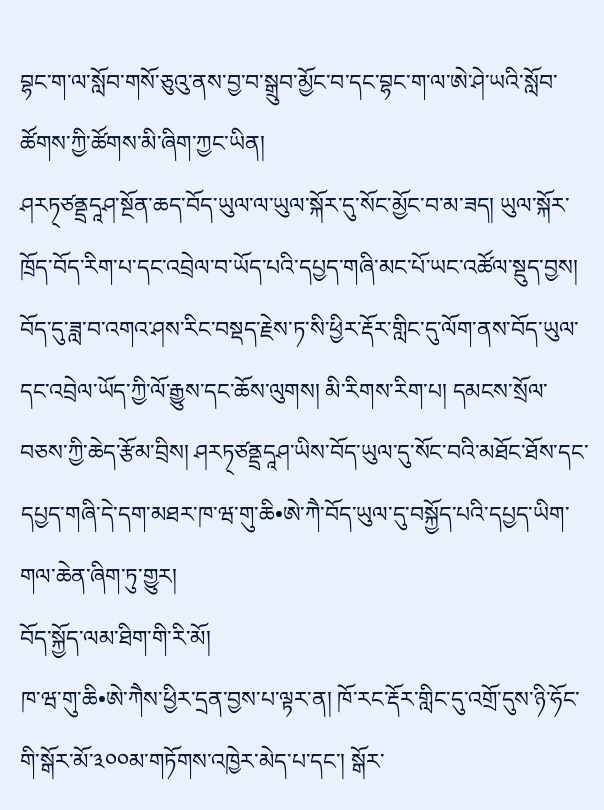བྷང་ག་ལ་སློབ་གསོ་ཅུའུ་ནས་བྱ་བ་སྒྲུབ་མྱོང་བ་དང་བྷང་ག་ལ་ཨེ་ཤེ་ཡའི་སློབ་ཚོགས་ཀྱི་ཚོགས་མི་ཞིག་ཀྱང་ཡིན།
ཤརཏ྄ཙནྡྲདཱཤ་སྔོན་ཆད་བོད་ཡུལ་ལ་ཡུལ་སྐོར་དུ་སོང་མྱོང་བ་མ་ཟད། ཡུལ་སྐོར་ཁྲོད་བོད་རིག་པ་དང་འབྲེལ་བ་ཡོད་པའི་དཔྱད་གཞི་མང་པོ་ཡང་འཚོལ་སྡུད་བྱས། བོད་དུ་ཟླ་བ་འགའ་ཤས་རིང་བསྡད་རྗེས་ཏ་སི་ཕྱིར་རྡོར་གླིང་དུ་ལོག་ནས་བོད་ཡུལ་དང་འབྲེལ་ཡོད་ཀྱི་ལོ་རྒྱུས་དང་ཆོས་ལུགས། མི་རིགས་རིག་པ། དམངས་སྲོལ་བཅས་ཀྱི་ཆེད་རྩོམ་བྲིས། ཤརཏ྄ཙནྡྲདཱཤ་ཡིས་བོད་ཡུལ་དུ་སོང་བའི་མཐོང་ཐོས་དང་དཔྱད་གཞི་དེ་དག་མཐར་ཁ་ཝ་གུ་ཆི•ཨེ་ཀཻ་བོད་ཡུལ་དུ་བསྐྱོད་པའི་དཔྱད་ཡིག་གལ་ཆེན་ཞིག་ཏུ་གྱུར།
བོད་སྐྱོད་ལམ་ཐིག་གི་རི་མོ།
ཁ་ཝ་གུ་ཆི•ཨེ་ཀཻས་ཕྱིར་དྲན་བྱས་པ་ལྟར་ན། ཁོ་རང་རྡོར་གླིང་དུ་འགྲོ་དུས་ཉི་ཧོང་གི་སྒོར་མོ་༣༠༠མ་གཏོགས་འཁྱེར་མེད་པ་དང་། སྒོར་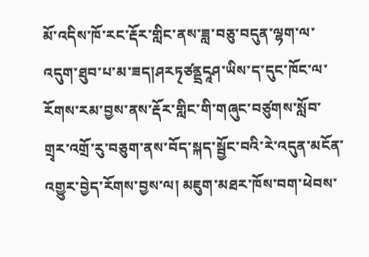མོ་འདིས་ཁོ་རང་རྡོར་གླིང་ནས་ཟླ་བཅུ་བདུན་ལྷག་ལ་འདུག་ཐུབ་པ་མ་ཟད།ཤརཏ྄ཙནྡྲདཱཤ་ཡིས་ད་དུང་ཁོང་ལ་རོགས་རམ་བྱས་ནས་རྡོར་གླིང་གི་གཞུང་བཙུགས་སློབ་གྲྭར་འགྲོ་རུ་བཅུག་ནས་བོད་སྐད་སྦྱོང་བའི་རེ་འདུན་མངོན་འགྱུར་བྱེད་རོགས་བྱས་ལ། མཇུག་མཐར་ཁོས་བག་ཕེབས་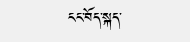ངང་བོད་སྐད་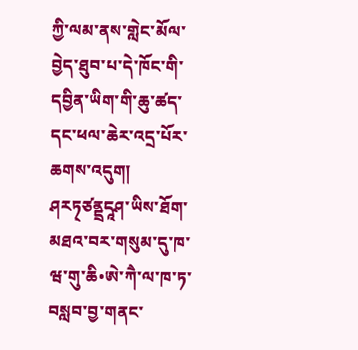ཀྱི་ལམ་ནས་གླེང་མོལ་བྱེད་ཐུབ་པ་དེ་ཁོང་གི་དབྱིན་ཡིག་གི་ཆུ་ཚད་དང་ཕལ་ཆེར་འདྲ་པོར་ཆགས་འདུག།
ཤརཏ྄ཙནྡྲདཱཤ་ཡིས་ཐོག་མཐའ་བར་གསུམ་དུ་ཁ་ཝ་གུ་ཆི•ཨེ་ཀཻ་ལ་ཁ་ཏ་བསླབ་བྱ་གནང་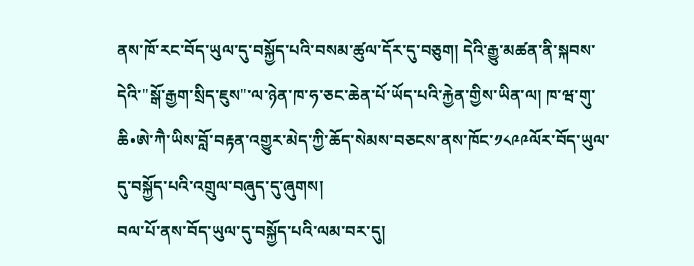ནས་ཁོ་རང་བོད་ཡུལ་དུ་བསྐྱོད་པའི་བསམ་ཚུལ་དོར་དུ་བཅུག། དེའི་རྒྱུ་མཚན་ནི་སྐབས་དེའི་"སྒོ་རྒྱག་སྲིད་ཇུས"་ལ་ཉེན་ཁ་ཧ་ཅང་ཆེན་པོ་ཡོད་པའི་རྐྱེན་གྱིས་ཡིན་ལ། ཁ་ཝ་གུ་ཆི•ཨེ་ཀཻ་ཡིས་བློ་བརྟན་འགྱུར་མེད་ཀྱི་ཆོད་སེམས་བཅངས་ནས་ཁོང་༡༨༩༩ལོར་བོད་ཡུལ་དུ་བསྐྱོད་པའི་འགྲུལ་བཞུད་དུ་ཞུགས།
བལ་པོ་ནས་བོད་ཡུལ་དུ་བསྐྱོད་པའི་ལམ་བར་དུ།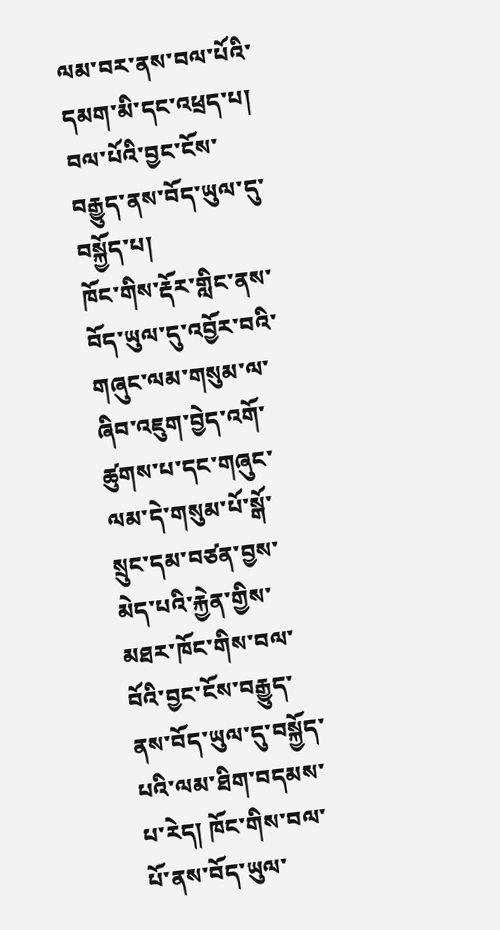ལམ་བར་ནས་བལ་པོའི་དམག་མི་དང་འཕྲད་པ།
བལ་པོའི་བྱང་ངོས་བརྒྱུད་ནས་བོད་ཡུལ་དུ་བསྐྱོད་པ།
ཁོང་གིས་རྡོར་གླིང་ནས་བོད་ཡུལ་དུ་འབྱོར་བའི་གཞུང་ལམ་གསུམ་ལ་ཞིབ་འཇུག་བྱེད་འགོ་ཚུགས་པ་དང་གཞུང་ལམ་དེ་གསུམ་པོ་སྒོ་སྲུང་དམ་བཙན་བྱས་མེད་པའི་རྐྱེན་གྱིས་མཐར་ཁོང་གིས་བལ་བོའི་བྱང་ངོས་བརྒྱུད་ནས་བོད་ཡུལ་དུ་བསྐྱོད་པའི་ལམ་ཐིག་བདམས་པ་རེད། ཁོང་གིས་བལ་པོ་ནས་བོད་ཡུལ་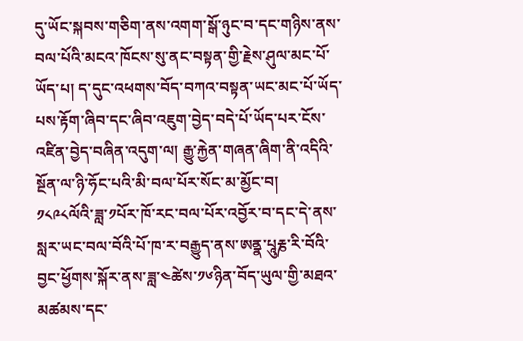དུ་ཡོང་སྐབས་གཅིག་ནས་འགག་སྒོ་ཉུང་བ་དང་གཉིས་ནས་བལ་པོའི་མངའ་ཁོངས་སུ་ནང་བསྟན་གྱི་རྗེས་ཤུལ་མང་པོ་ཡོད་པ། ད་དུང་འཕགས་བོད་བཀའ་བསྟན་ཡང་མང་པོ་ཡོད་པས་རྟོག་ཞིབ་དང་ཞིབ་འཇུག་བྱེད་བདེ་པོ་ཡོད་པར་ངོས་འཛིན་བྱེད་བཞིན་འདུག་ལ། རྒྱུ་རྐྱེན་གཞན་ཞིག་ནི་འདིའི་སྔོན་ལ་ཉི་ཧོང་པའི་མི་བལ་པོར་སོང་མ་མྱོང་བ།
༡༨༩༨ལོའི་ཟླ་༡པོར་ཁོ་རང་བལ་པོར་འབྱོར་བ་དང་དེ་ནས་སླར་ཡང་བལ་བོའི་པོ་ཁ་ར་བརྒྱུད་ནས་ཨནྣ་པཱུརྞ་རི་བོའི་བྱང་ཕྱོགས་སྐོར་ནས་ཟླ་༤ཚེས་༡༦ཉིན་བོད་ཡུལ་གྱི་མཐའ་མཚམས་དང་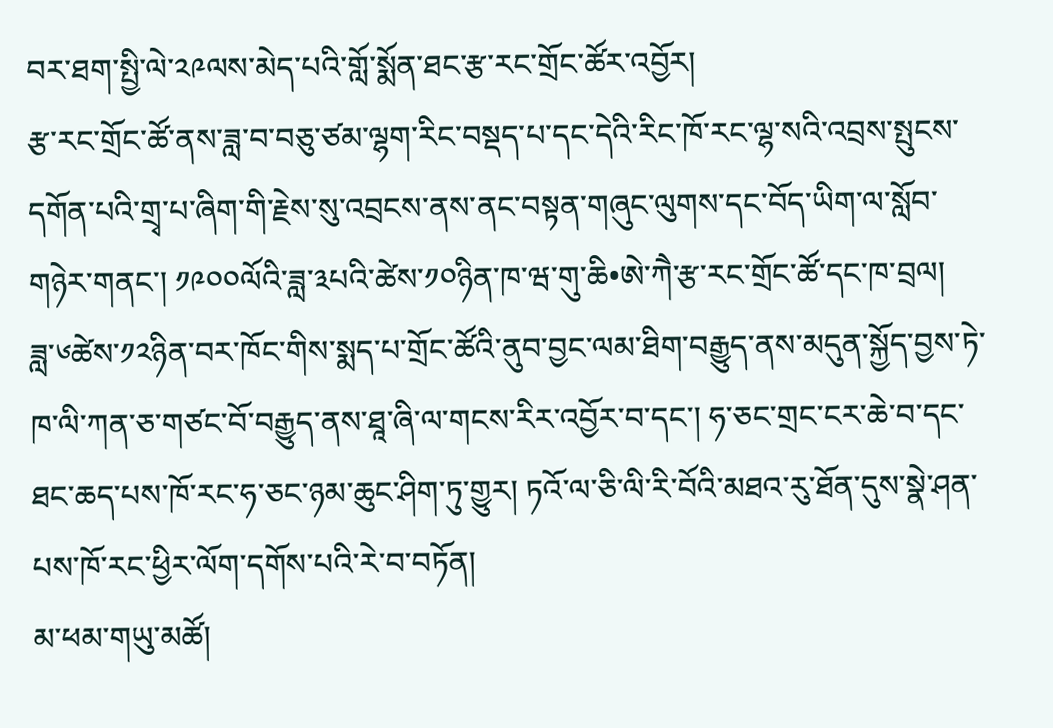བར་ཐག་སྤྱི་ལེ་༢༩ལས་མེད་པའི་གློ་སྨོན་ཐང་རྩ་རང་གྲོང་ཚོར་འབྱོར།
རྩ་རང་གྲོང་ཚོ་ནས་ཟླ་བ་བཅུ་ཙམ་ལྷག་རིང་བསྡད་པ་དང་དེའི་རིང་ཁོ་རང་ལྷ་སའི་འབྲས་སྤུངས་དགོན་པའི་གྲྭ་པ་ཞིག་གི་རྗེས་སུ་འབྲངས་ནས་ནང་བསྟན་གཞུང་ལུགས་དང་བོད་ཡིག་ལ་སློབ་གཉེར་གནང་། ༡༩༠༠ལོའི་ཟླ་༣པའི་ཚེས་༡༠ཉིན་ཁ་ཝ་གུ་ཆི•ཨེ་ཀཻ་རྩ་རང་གྲོང་ཚོ་དང་ཁ་བྲལ།
ཟླ་༦ཚེས་༡༢ཉིན་བར་ཁོང་གིས་སྨད་པ་གྲོང་ཚོའི་ནུབ་བྱང་ལམ་ཐིག་བརྒྱུད་ནས་མདུན་སྐྱོད་བྱས་ཏེ་ཁ་ལི་ཀན་ཅ་གཙང་བོ་བརྒྱུད་ནས་ཐཱ་ཞི་ལ་གངས་རིར་འབྱོར་བ་དང་། ཧ་ཅང་གྲང་ངར་ཆེ་བ་དང་ཐང་ཆད་པས་ཁོ་རང་ཧ་ཅང་ཉམ་ཆུང་ཤིག་ཏུ་གྱུར། ཏའོ་ལ་ཅི་ལི་རི་བོའི་མཐའ་རུ་ཐོན་དུས་སྣེ་ཤན་པས་ཁོ་རང་ཕྱིར་ལོག་དགོས་པའི་རེ་བ་བཏོན།
མ་ཕམ་གཡུ་མཚོ།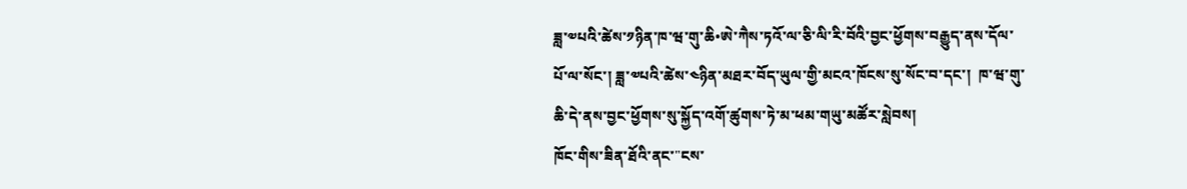ཟླ་༧པའི་ཚེས་༡ཉིན་ཁ་ཝ་གུ་ཆི•ཨེ་ཀཻས་ཏའོ་ལ་ཅི་ལི་རི་བོའི་བྱང་ཕྱོགས་བརྒྱུད་ནས་དོལ་པོ་ལ་སོང་། ཟླ་༧པའི་ཚེས་༤ཉིན་མཐར་བོད་ཡུལ་གྱི་མངའ་ཁོངས་སུ་སོང་བ་དང་།  ཁ་ཝ་གུ་ཆི་དེ་ནས་བྱང་ཕྱོགས་སུ་སྐྱོད་འགོ་ཚུགས་ཏེ་མ་ཕམ་གཡུ་མཚོར་སླེབས།
ཁོང་གིས་ཟིན་ཐོའི་ནང་"ངས་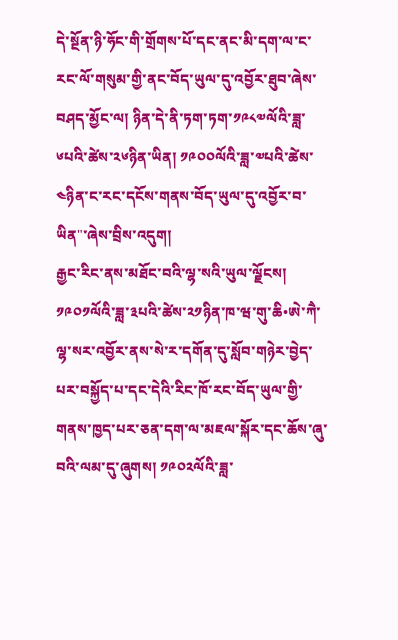དེ་སྔོན་ཉི་ཧོང་གི་གྲོགས་པོ་དང་ནང་མི་དག་ལ་ང་རང་ལོ་གསུམ་གྱི་ནང་བོད་ཡུལ་དུ་འབྱོར་ཐུབ་ཞེས་བཤད་མྱོང་ལ། ཉིན་དེ་ནི་ཏག་ཏག་༡༩༨༧ལོའི་ཟླ་༦པའི་ཚེས་༢༦ཉིན་ཡིན། ༡༩༠༠ལོའི་ཟླ་༧པའི་ཚེས་༤ཉིན་ང་རང་དངོས་གནས་བོད་ཡུལ་དུ་འབྱོར་བ་ཡིན"་ཞེས་བྲིས་འདུག།
རྒྱང་རིང་ནས་མཐོང་བའི་ལྷ་སའི་ཡུལ་ལྗོངས།
༡༩༠༡ལོའི་ཟླ་༣པའི་ཚེས་༢༡ཉིན་ཁ་ཝ་གུ་ཆི•ཨེ་ཀཻ་ལྷ་སར་འབྱོར་ནས་སེ་ར་དགོན་དུ་སློབ་གཉེར་བྱེད་པར་བསྐྱོད་པ་དང་དེའི་རིང་ཁོ་རང་བོད་ཡུལ་གྱི་གནས་ཁྱད་པར་ཅན་དག་ལ་མཇལ་སྐོར་དང་ཆོས་ཞུ་བའི་ལམ་དུ་ཞུགས། ༡༩༠༢ལོའི་ཟླ་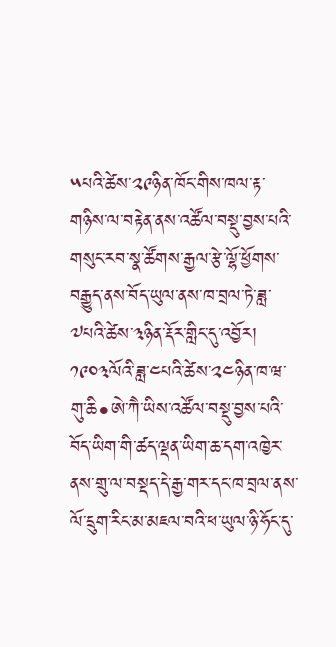༥པའི་ཚེས་༢༩ཉིན་ཁོང་གིས་ཁལ་རྟ་གཉིས་ལ་བརྟེན་ནས་འཚོལ་བསྡུ་བྱས་པའི་གསུང་རབ་སྣ་ཚོགས་རྒྱལ་རྩེ་ལྷོ་ཕྱོགས་བརྒྱུད་ནས་བོད་ཡུལ་ནས་ཁ་བྲལ་ཏེ་ཟླ་༧པའི་ཚེས་༣ཉིན་རྡོར་གླིང་དུ་འབྱོར། ༡༩༠༣ལོའི་ཟླ་༤པའི་ཚེས་༢༤ཉིན་ཁ་ཝ་གུ་ཆི•ཨེ་ཀཻ་ཡིས་འཚོལ་བསྡུ་བྱས་པའི་བོད་ཡིག་གི་ཚད་ལྡན་ཡིག་ཆ་དག་འཁྱེར་ནས་གྲུ་ལ་བསྡད་དེ་རྒྱ་གར་དང་ཁ་བྲལ་ནས་ལོ་དྲུག་རིང་མ་མཇལ་བའི་ཕ་ཡུལ་ཉི་ཧོང་དུ་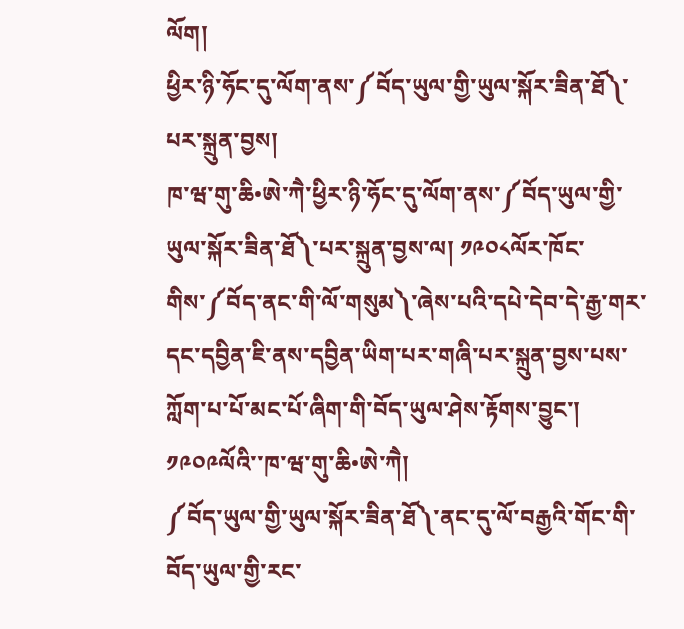ལོག།
ཕྱིར་ཉི་ཧོང་དུ་ལོག་ནས་༼བོད་ཡུལ་གྱི་ཡུལ་སྐོར་ཟིན་ཐོ༽་པར་སྐྲུན་བྱས།
ཁ་ཝ་གུ་ཆི•ཨེ་ཀཻ་ཕྱིར་ཉི་ཧོང་དུ་ལོག་ནས་༼བོད་ཡུལ་གྱི་ཡུལ་སྐོར་ཟིན་ཐོ༽་པར་སྐྲུན་བྱས་ལ། ༡༩༠༨ལོར་ཁོང་གིས་༼བོད་ནང་གི་ལོ་གསུམ༽་ཞེས་པའི་དཔེ་དེབ་དེ་རྒྱ་གར་དང་དབྱིན་ཇི་ནས་དབྱིན་ཡིག་པར་གཞི་པར་སྐྲུན་བྱས་པས་ཀློག་པ་པོ་མང་པོ་ཞིག་གི་བོད་ཡུལ་ཤེས་རྟོགས་བྱུང་།
༡༩༠༩ལོའི་་ཁ་ཝ་གུ་ཆི•ཨེ་ཀཻ།
༼བོད་ཡུལ་གྱི་ཡུལ་སྐོར་ཟིན་ཐོ༽་ནང་དུ་ལོ་བརྒྱའི་གོང་གི་བོད་ཡུལ་གྱི་རང་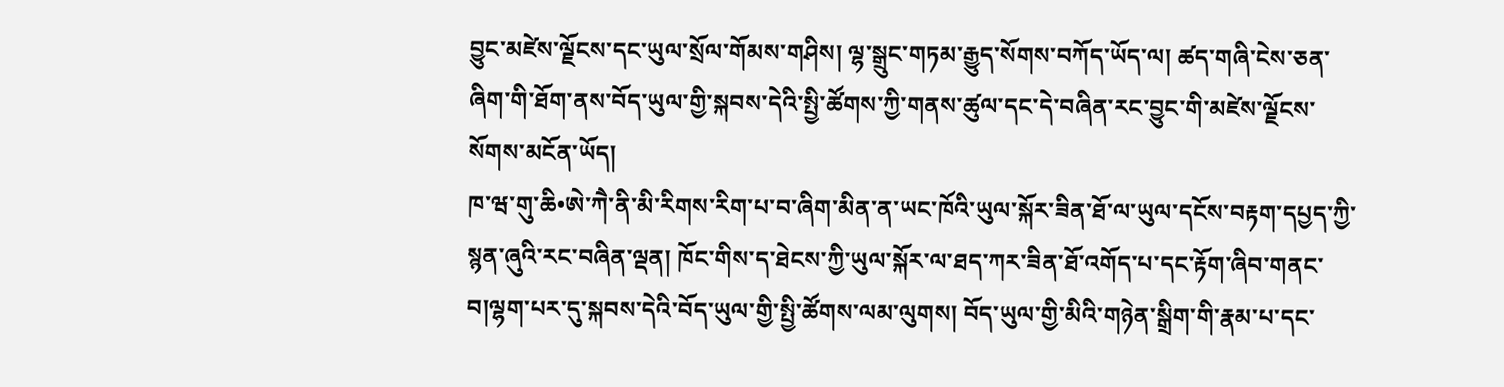བྱུང་མཛེས་ལྗོངས་དང་ཡུལ་སྲོལ་གོམས་གཤིས། ལྷ་སྒྲུང་གཏམ་རྒྱུད་སོགས་བཀོད་ཡོད་ལ། ཚད་གཞི་ངེས་ཅན་ཞིག་གི་ཐོག་ནས་བོད་ཡུལ་གྱི་སྐབས་དེའི་སྤྱི་ཚོགས་ཀྱི་གནས་ཚུལ་དང་དེ་བཞིན་རང་བྱུང་གི་མཛེས་ལྗོངས་སོགས་མངོན་ཡོད།
ཁ་ཝ་གུ་ཆི•ཨེ་ཀཻ་ནི་མི་རིགས་རིག་པ་བ་ཞིག་མིན་ན་ཡང་ཁོའི་ཡུལ་སྐོར་ཟིན་ཐོ་ལ་ཡུལ་དངོས་བརྟག་དཔྱད་ཀྱི་སྙན་ཞུའི་རང་བཞིན་ལྡན། ཁོང་གིས་ད་ཐེངས་ཀྱི་ཡུལ་སྐོར་ལ་ཐད་ཀར་ཟིན་ཐོ་འགོད་པ་དང་རྟོག་ཞིབ་གནང་བ།ལྷག་པར་དུ་སྐབས་དེའི་བོད་ཡུལ་གྱི་སྤྱི་ཚོགས་ལམ་ལུགས། བོད་ཡུལ་གྱི་མིའི་གཉེན་སྒྲིག་གི་རྣམ་པ་དང་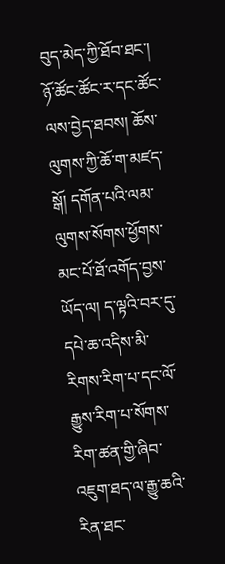བུད་མེད་ཀྱི་ཐོབ་ཐང་། ཉོ་ཚོང་ཚོང་ར་དང་ཚོང་ལས་བྱེད་ཐབས། ཆོས་ལུགས་ཀྱི་ཆོ་ག་མཛད་སྒོ། དགོན་པའི་ལམ་ལུགས་སོགས་ཕྱོགས་མང་པོ་ཐོ་འགོད་བྱས་ཡོད་ལ། ད་ལྟའི་བར་དུ་དཔེ་ཆ་འདིས་མི་རིགས་རིག་པ་དང་ལོ་རྒྱུས་རིག་པ་སོགས་རིག་ཚན་གྱི་ཞིབ་འཇུག་ཐད་ལ་རྒྱུ་ཆའི་རིན་ཐང་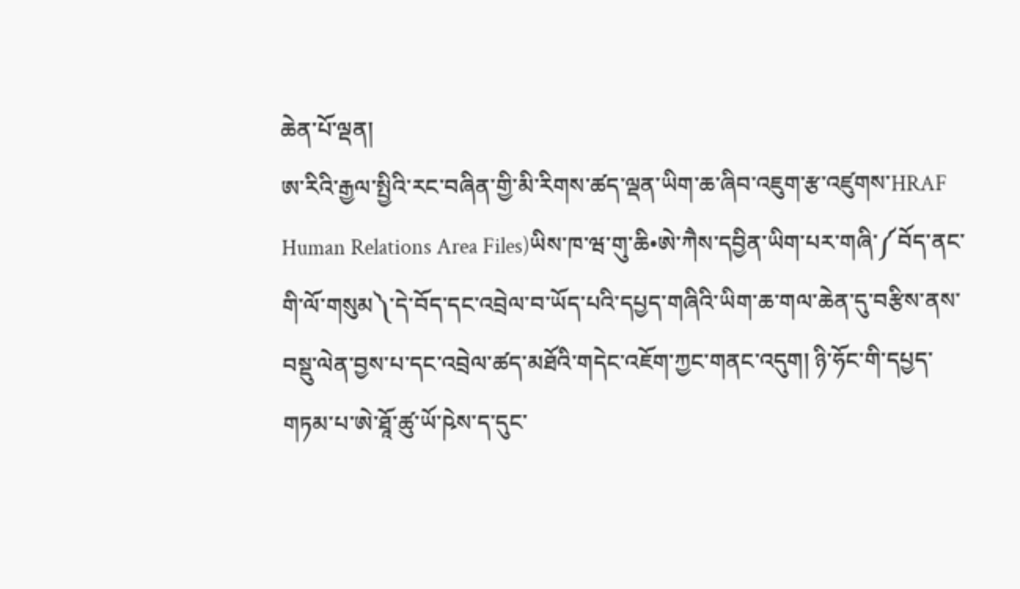ཆེན་པོ་ལྡན།
ཨ་རིའི་རྒྱལ་སྤྱིའི་རང་བཞིན་གྱི་མི་རིགས་ཚད་ལྡན་ཡིག་ཆ་ཞིབ་འཇུག་རྩ་འཛུགས་HRAF Human Relations Area Files)ཡིས་ཁ་ཝ་གུ་ཆི•ཨེ་ཀཻས་དབྱིན་ཡིག་པར་གཞི་༼བོད་ནང་གི་ལོ་གསུམ༽་དེ་བོད་དང་འབྲེལ་བ་ཡོད་པའི་དཔྱད་གཞིའི་ཡིག་ཆ་གལ་ཆེན་དུ་བརྩིས་ནས་བསྡུ་ལེན་བྱས་པ་དང་འབྲེལ་ཚད་མཐོའི་གདེང་འཇོག་ཀྱང་གནང་འདུག། ཉི་ཧོང་གི་དཔྱད་གཏམ་པ་ཨེ་ཐཱོ་ཚུ་ཡོ་ཥེས་ད་དུང་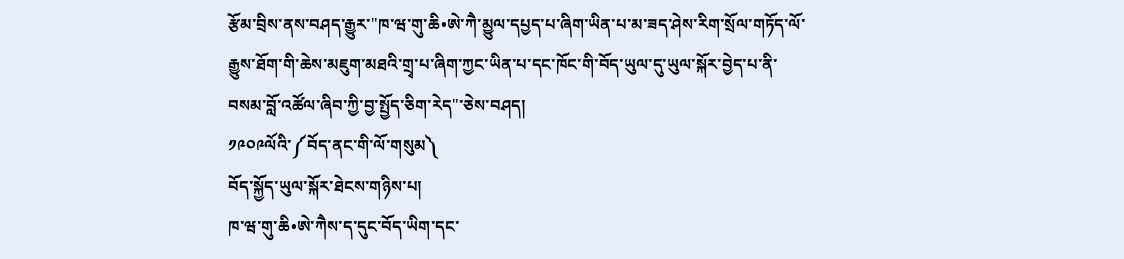རྩོམ་བྲིས་ནས་བཤད་རྒྱུར་"ཁ་ཝ་གུ་ཆི•ཨེ་ཀཻ་མྱུལ་དཔྱད་པ་ཞིག་ཡིན་པ་མ་ཟད་ཤེས་རིག་སྲོལ་གཏོད་ལོ་རྒྱུས་ཐོག་གི་ཆེས་མཇུག་མཐའི་གྲྭ་པ་ཞིག་ཀྱང་ཡིན་པ་དང་ཁོང་གི་བོད་ཡུལ་དུ་ཡུལ་སྐོར་བྱེད་པ་ནི་བསམ་བློ་འཚོལ་ཞིབ་ཀྱི་བྱ་སྤྱོད་ཅིག་རེད"་ཅེས་བཤད།
༡༩༠༩ལོའི་༼བོད་ནང་གི་ལོ་གསུམ༽
བོད་སྐྱོད་ཡུལ་སྐོར་ཐེངས་གཉིས་པ།
ཁ་ཝ་གུ་ཆི•ཨེ་ཀཻས་ད་དུང་བོད་ཡིག་དང་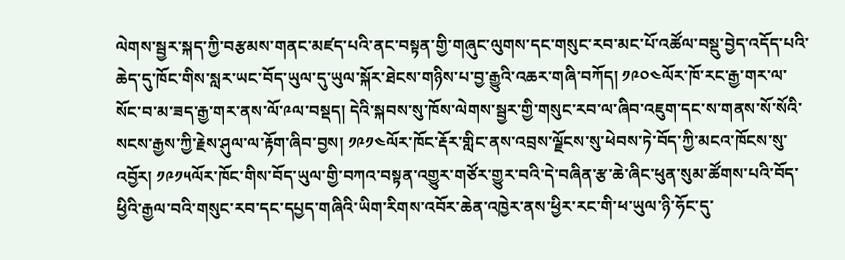ལེགས་སྦྱར་སྐད་ཀྱི་བརྩམས་གནང་མཛད་པའི་ནང་བསྟན་གྱི་གཞུང་ལུགས་དང་གསུང་རབ་མང་པོ་འཚོལ་བསྡུ་བྱེད་འདོད་པའི་ཆེད་དུ་ཁོང་གིས་སླར་ཡང་བོད་ཡུལ་དུ་ཡུལ་སྐོར་ཐེངས་གཉིས་པ་བྱ་རྒྱུའི་འཆར་གཞི་བཀོད། ༡༩༠༤ལོར་ཁོ་རང་རྒྱ་གར་ལ་སོང་བ་མ་ཟད་རྒྱ་གར་ནས་ལོ་༩ལ་བསྡད། དེའི་སྐབས་སུ་ཁོས་ལེགས་སྦྱར་གྱི་གསུང་རབ་ལ་ཞིབ་འཇུག་དང་ས་གནས་སོ་སོའི་སངས་རྒྱས་ཀྱི་རྗེས་ཤུལ་ལ་རྟོག་ཞིབ་བྱས། ༡༩༡༤ལོར་ཁོང་རྡོར་གླིང་ནས་འབྲས་ལྗོངས་སུ་ཕེབས་ཏེ་བོད་ཀྱི་མངའ་ཁོངས་སུ་འབྱོར། ༡༩༡༥ལོར་ཁོང་གིས་བོད་ཡུལ་གྱི་བཀའ་བསྟན་འགྱུར་གཙོར་གྱུར་བའི་དེ་བཞིན་རྩ་ཆེ་ཞིང་ཕུན་སུམ་ཚོགས་པའི་བོད་ཕྱིའི་རྒྱལ་བའི་གསུང་རབ་དང་དཔྱད་གཞིའི་ཡིག་རིགས་འབོར་ཆེན་འཁྱེར་ནས་ཕྱིར་རང་གི་ཕ་ཡུལ་ཉི་ཧོང་དུ་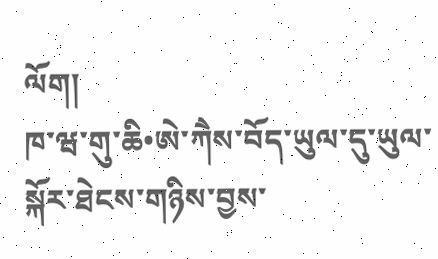ལོག།
ཁ་ཝ་གུ་ཆི•ཨེ་ཀཻས་བོད་ཡུལ་དུ་ཡུལ་སྐོར་ཐེངས་གཉིས་བྱས་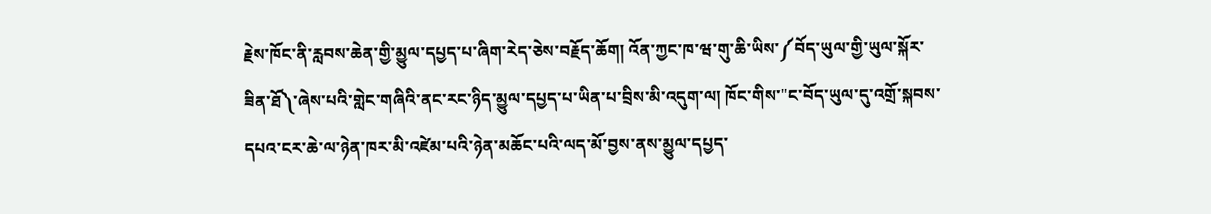རྗེས་ཁོང་ནི་རླབས་ཆེན་གྱི་མྱུལ་དཔྱད་པ་ཞིག་རེད་ཅེས་བརྗོད་ཆོག། འོན་ཀྱང་ཁ་ཝ་གུ་ཆི་ཡིས་༼བོད་ཡུལ་གྱི་ཡུལ་སྐོར་ཟིན་ཐོ༽་ཞེས་པའི་གླེང་གཞིའི་ནང་རང་ཉིད་མྱུལ་དཔྱད་པ་ཡིན་པ་བྲིས་མི་འདུག་ལ། ཁོང་གིས་"ང་བོད་ཡུལ་དུ་འགྲོ་སྐབས་དཔའ་ངར་ཆེ་ལ་ཉེན་ཁར་མི་འཛེམ་པའི་ཉེན་མཆོང་པའི་ལད་མོ་བྱས་ནས་མྱུལ་དཔྱད་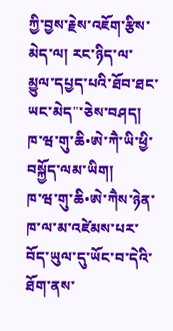ཀྱི་བྱས་རྗེས་འཇོག་རྩིས་མེད་ལ། རང་ཉིད་ལ་མྱུལ་དཔྱད་པའི་ཐོབ་ཐང་ཡང་མེད"་ཅེས་བཤད།
ཁ་ཝ་གུ་ཆི•ཨེ་ཀཻ་ཡི་ཕྱི་བསྐྱོད་ལམ་ཡིག།
ཁ་ཝ་གུ་ཆི•ཨེ་ཀཻས་ཉེན་ཁ་ལ་མ་འཛེམས་པར་བོད་ཡུལ་དུ་ཡོང་བ་དེའི་ཐོག་ནས་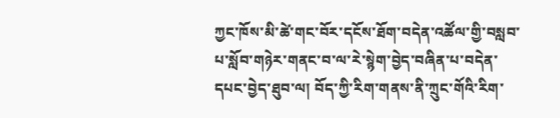ཀྱང་ཁོས་མི་ཚེ་གང་བོར་དངོས་ཐོག་བདེན་འཚོལ་གྱི་བསླབ་པ་སློབ་གཉེར་གནང་བ་ལ་རེ་སྙེག་བྱེད་བཞིན་པ་བདེན་དཔང་བྱེད་ཐུབ་ལ། བོད་ཀྱི་རིག་གནས་ནི་ཀྲུང་གོའི་རིག་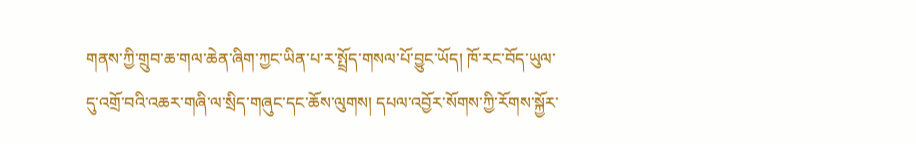གནས་ཀྱི་གྲུབ་ཆ་གལ་ཆེན་ཞིག་ཀྱང་ཡིན་པ་ར་སྤྲོད་གསལ་པོ་བྱུང་ཡོད། ཁོ་རང་བོད་ཡུལ་དུ་འགྲོ་བའི་འཆར་གཞི་ལ་སྲིད་གཞུང་དང་ཆོས་ལུགས། དཔལ་འབྱོར་སོགས་ཀྱི་རོགས་སྐྱོར་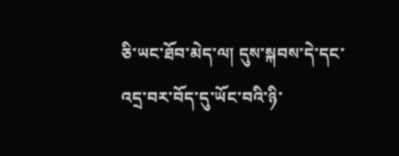ཅི་ཡང་ཐོབ་མེད་ལ། དུས་སྐབས་དེ་དང་འདྲ་བར་བོད་དུ་ཡོང་བའི་ཉི་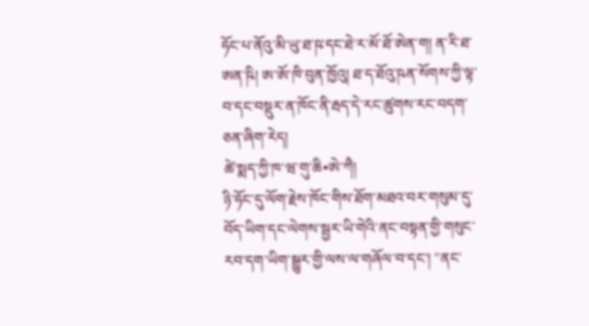ཧོང་པ་ནོའུ་མི་ཡུ་ཐ་ཥ་དང་ཐེ་ར་མོ་ཐོ་ཨེན་ག། ན་རི་ཐ་ཨན་ཥི། ཨ་ཨོ་ཁི་བུན་ཁྱོའུ། ཐ་ད་ཐོའུ་ཥན་སོགས་ཀྱི་ལྟ་བ་དང་བསྡུར་ན་ཁོང་ནི་རྦད་དེ་རང་ཚུགས་རང་བདག་ཅན་ཞིག་རེད།
ཚེ་སྨད་ཀྱི་ཁ་ཝ་གུ་ཆི•ཨེ་ཀཻ།
ཉི་ཧོང་དུ་ལོག་རྗེས་ཁོང་གིས་ཐོག་མཐའ་བར་གསུམ་དུ་བོད་ཡིག་དང་ལེགས་སྦྱར་ཡི་གེའི་ནང་བསྟན་གྱི་གསུང་རབ་དག་ཡིག་སྒྱུར་གྱི་ལས་ལ་གཞོལ་བ་དང་། "ནང་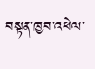བསྟན་ཁྱབ་འཕེལ་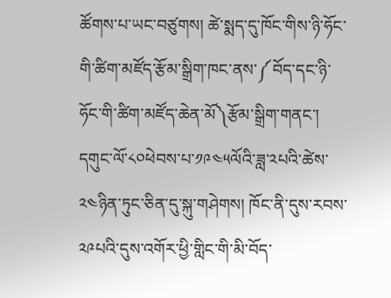ཚོགས་པ་ཡང་བཙུགས། ཚེ་སྨད་དུ་ཁོང་གིས་ཉི་ཧོང་གི་ཚིག་མཛོད་རྩོམ་སྒྲིག་ཁང་ནས་༼བོད་དང་ཉི་ཧོང་གི་ཚིག་མཛོད་ཆེན་མོ༽རྩོམ་སྒྲིག་གནང་། དགུང་ལོ་༨༠ཕེབས་པ་༡༩༤༥ལོའི་ཟླ་༢པའི་ཚེས་༢༤ཉིན་ཏུང་ཅིན་དུ་སྐུ་གཤེགས། ཁོང་ནི་དུས་རབས་༢༩པའི་དུས་འགོར་ཕྱི་གླིང་གི་མི་བོད་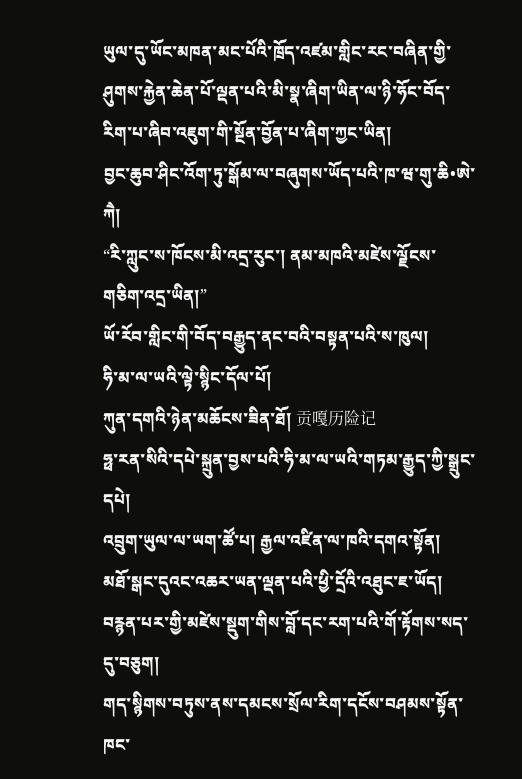ཡུལ་དུ་ཡོང་མཁན་མང་པོའི་ཁྲོད་འཛམ་གླིང་རང་བཞིན་གྱི་ཤུགས་རྐྱེན་ཆེན་པོ་ལྡན་པའི་མི་སྣ་ཞིག་ཡིན་ལ་ཉི་ཧོང་བོད་རིག་པ་ཞིབ་འཇུག་གི་སྔོན་བྱོན་པ་ཞིག་ཀྱང་ཡིན།
བྱང་ཆུབ་ཤིང་འོག་ཏུ་སྒོམ་ལ་བཞུགས་ཡོད་པའི་ཁ་ཝ་གུ་ཆི•ཨེ་ཀཻ།
“རི་ཀླུང་ས་ཁོངས་མི་འདྲ་རུང་། ནམ་མཁའི་མཛེས་ལྗོངས་གཅིག་འདྲ་ཡིན།”
ཡོ་རོབ་གླིང་གི་བོད་བརྒྱུད་ནང་བའི་བསྟན་པའི་ས་ཁུལ།
ཧི་མ་ལ་ཡའི་ལྟེ་སྙིང་དོལ་པོ།
ཀུན་དགའི་ཉེན་མཆོངས་ཟིན་ཐོ། 贡嘎历险记
ཧྥ་རན་སིའི་དཔེ་སྐྲུན་བྱས་པའི་ཧི་མ་ལ་ཡའི་གཏམ་རྒྱུད་ཀྱི་སྒྲུང་དཔེ།
འབྲུག་ཡུལ་ལ་ཡག་ཚོ་པ། རྒྱལ་འཛིན་ལ་ཁའི་དགའ་སྟོན།
མཐོ་སྒང་དུའང་འཆར་ཡན་ལྡན་པའི་ཕྱི་དྲོའི་འཐུང་ཇ་ཡོད།
བརྙན་པར་གྱི་མཛེས་སྡུག་གིས་བློ་དང་རག་པའི་གོ་རྟོགས་སད་དུ་བཅུག།
གད་སྙིགས་བཏུས་ནས་དམངས་སྲོལ་རིག་དངོས་བཤམས་སྟོན་ཁང་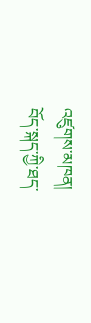འཛུགས་མཁན།
བོད་སྐད་ཀྱི་ཐད་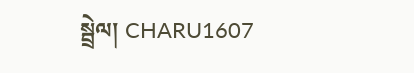སྦྲེལ། CHARU1607